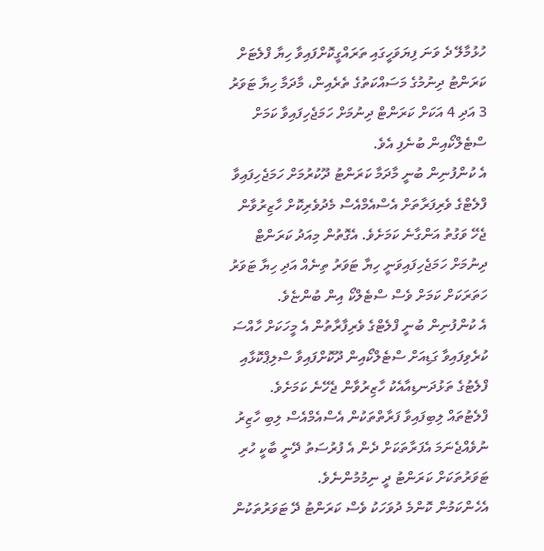ހުޅުމާލޭ ދެ ވަނަ ފިޔަވަހީގައި ތަރައްގީކޮށްފައިވާ ހިޔާ ފްލެޓަށް ކަރަންޓު ދިނުމުގެ މަސައްކަތުގެ ތެރެއިން، މާދަމާ ހިޔާ ޓަވަރު 3 އަދި 4 އަކަށް ކަރަންޓް ދިނުމަށް ހަމަޖެހިފައިވާ ކަމަށް ސްޓެލްކޯއިން ބުނެފި އެވެ.
އެ ކުންފުނިން ބުނީ މާދަމާ ކަރަންޓު ދޫކުރުމަށް ހަމަޖެހިފައިވާ ފްލެޓްގެ ވެރިފަރާތަށް އެސްއެމްއެސް މެދުވެރިކޮށް ހާޒިރުވާން ޖެހޭ ވަގުތު އަންގާނެ ކަމަށެވެ. އެގޮތުން މިއަދު ކަރަންޓް ދިނުމަށް ހަމަޖެހިފައިވަނީ ހިޔާ ޓަވަރު ތިނެއް އަދި ހިޔާ ޓަވަރު ހަތަރަކަށް ކަމަށް ވެސް ސްޓެލްކޯ އިން ބުންޏެވެ.
އެ ކުންފުނިން ބުނީ ފްލެޓްގެ ވެރިފާރާތުން އެ މީހަކަށް ހާއްސަ ކުރެވިފައިވާ ގަޑިއަށް ސްޓެލްކޯއިން ދޫކޮށްފައިވާ ސްލިޕްކޮޅާއި ފްލެޓުގެ ތަޅުދަނޑިއާއެކު ހާޒިރުވާން ޖެހޭނެ ކަމަށެވެ.
ފްލެޓުތައް ލިބިފައިވާ ފަރާތްތަކުން އެސްއެމްއެސް ލިބި ހާޒިރު ނުވެއްޖެނަމަ އެފަރާތަކަށް ދެން އެ ފުރުސަތު ދޭނީ ބާކީ ހުރި ޓަވަރުތަކަށް ކަރަންޓު ދީ ނިމުމުންނެވެ.
އެހެންކަމުން ކޮންމެ ދުވަހަކު ވެސް ކަރަންޓު ދޭ ޓަވަރުތަކުން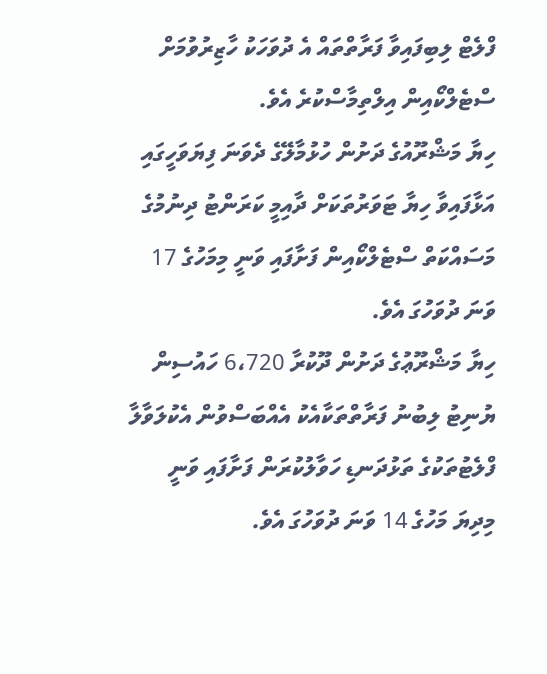ފްލެޓް ލިބިފައިވާ ފަރާތްތައް އެ ދުވަހަކު ހާޒިރުވުމަށް ސްޓެލްކޯއިން އިލްތިމާސްކުރެ އެވެ.
ހިޔާ މަޝްރޫއުގެ ދަށުން ހުޅުމާލޭގެ ދެވަނަ ފިޔަވަހީގައި އަޅާފައިވާ ހިޔާ ޓަވަރުތަކަށް ދާއިމީ ކަރަންޓު ދިނުމުގެ މަސައްކަތް ސްޓެލްކޯއިން ފަށާފައި ވަނީ މިމަހުގެ 17 ވަނަ ދުވަހުގަ އެވެ.
ހިޔާ މަޝްރޫޢުގެ ދަށުން ދޫކުރާ 6،720 ހައުސިން ޔުނިޓު ލިބުނު ފަރާތްތަކާއެކު އެއްބަސްވުން އެކުލަވާލާ ފްލެޓުތަކުގެ ތަޅުދަނޑި ހަވާލުކުރަން ފަށާފައި ވަނީ މިދިޔަ މަހުގެ 14 ވަނަ ދުވަހުގަ އެވެ.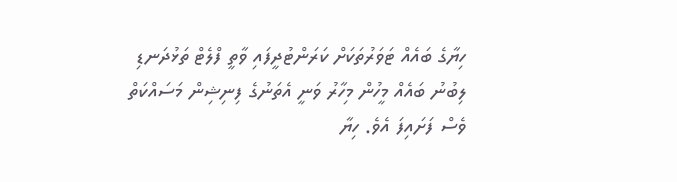ހިޔާގެ ބައެއް ޓަވަރުތަކަށް ކަރަންޓުދީފައި ވާތީ ފްލެޓް ތަޅުދަނޑި ލިބުނު ބައެއް މީހުން މިހާރު ވަނީ އެތަނުގެ ފިނިޝިން މަސައްކަތް ވެސް ފަށައިފަ އެވެ. ހިޔާ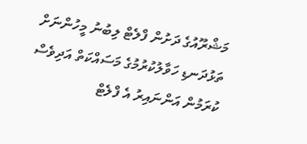މަޝްރޫއުގެ ދަށުން ފްލެޓް ލިބުނު މީހުންނަށް ތަޅުދަނޑި ހަވާލުކުރުމުގެ މަސައްކަތް އަދިވެސް ކުރަމުން އަންނައިރު އެ ފްލެޓް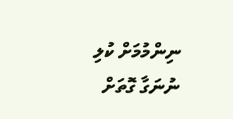ނިންމުމަށް ކުލި ނުނަގާ ގޮތަށް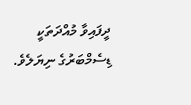ދީފައިވާ މުއްދަތަކީ ޑިސެމްބަރުގެ ނިޔަލެވެ.